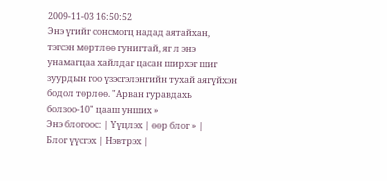2009-11-03 16:50:52
Энэ үгийг сонсмогц надад аятайхан, тэгсэн мөртлөө гунигтай, яг л энэ унамагцаа хайлдаг цасан ширхэг шиг зуурдын гоо үзэсгэлэнгийн тухай аягүйхэн бодол төрлөө. "Арван гуравдахь болзоо-10" цааш унших »
Энэ блогоос: | Үүцлэх | өөр блог » |
Блог үүсгэх | Нэвтрэх |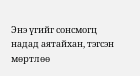Энэ үгийг сонсмогц надад аятайхан, тэгсэн мөртлөө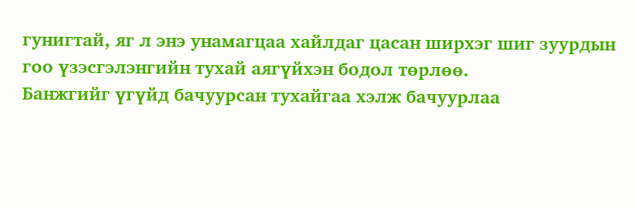гунигтай, яг л энэ унамагцаа хайлдаг цасан ширхэг шиг зуурдын гоо үзэсгэлэнгийн тухай аягүйхэн бодол төрлөө.
Банжгийг үгүйд бачуурсан тухайгаа хэлж бачуурлаа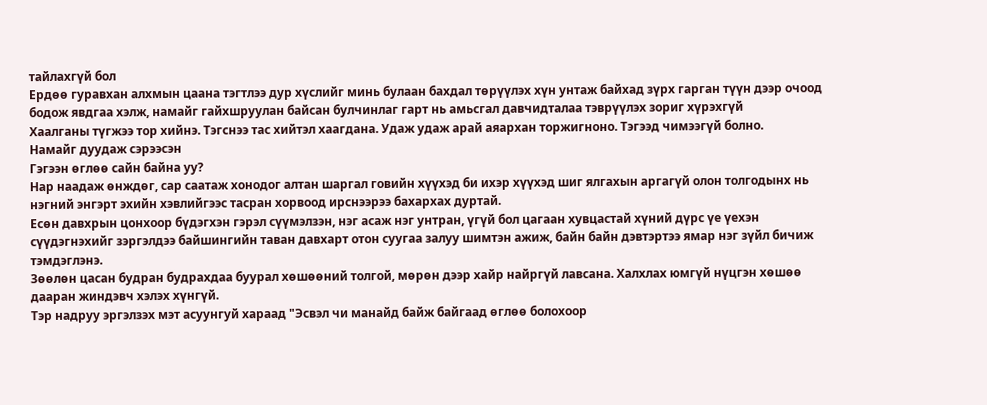тайлахгүй бол
Ердөө гуравхан алхмын цаана тэгтлээ дур хүслийг минь булаан бахдал төрүүлэх хүн унтаж байхад зүрх гарган түүн дээр очоод бодож явдгаа хэлж, намайг гайхшруулан байсан булчинлаг гарт нь амьсгал давчидталаа тэврүүлэх зориг хүрэхгүй
Хаалганы түгжээ тор хийнэ. Тэгснээ тас хийтэл хаагдана. Удаж удаж арай аяархан торжигноно. Тэгээд чимээгүй болно.
Намайг дуудаж сэрээсэн
Гэгээн өглөө сайн байна уу?
Нар наадаж өнждөг, сар саатаж хонодог алтан шаргал говийн хүүхэд би ихэр хүүхэд шиг ялгахын аргагүй олон толгодынх нь нэгний энгэрт эхийн хэвлийгээс тасран хорвоод ирснээрээ бахархах дуртай.
Есөн давхрын цонхоор бүдэгхэн гэрэл сүүмэлзэн, нэг асаж нэг унтран, үгүй бол цагаан хувцастай хүний дүрс үе үехэн сүүдэгнэхийг зэргэлдээ байшингийн таван давхарт отон суугаа залуу шимтэн ажиж, байн байн дэвтэртээ ямар нэг зүйл бичиж тэмдэглэнэ.
Зөөлөн цасан будран будрахдаа буурал хөшөөний толгой, мөрөн дээр хайр найргүй лавсана. Халхлах юмгүй нүцгэн хөшөө дааран жиндэвч хэлэх хүнгүй.
Тэр надруу эргэлзэх мэт асуунгуй хараад "Эсвэл чи манайд байж байгаад өглөө болохоор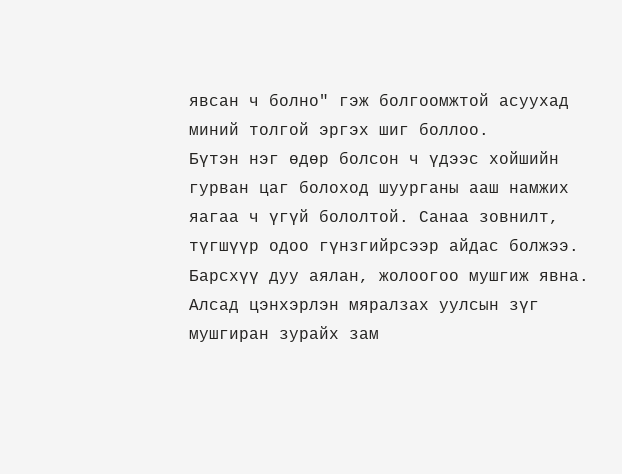явсан ч болно" гэж болгоомжтой асуухад миний толгой эргэх шиг боллоо.
Бүтэн нэг өдөр болсон ч үдээс хойшийн гурван цаг болоход шуурганы ааш намжих яагаа ч үгүй бололтой. Санаа зовнилт, түгшүүр одоо гүнзгийрсээр айдас болжээ.
Барсхүү дуу аялан, жолоогоо мушгиж явна. Алсад цэнхэрлэн мяралзах уулсын зүг мушгиран зурайх зам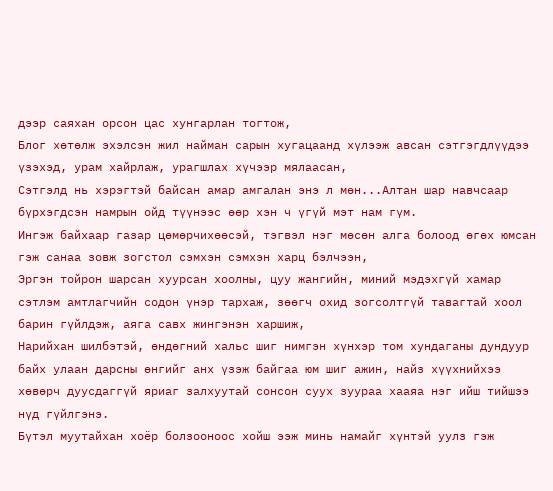дээр саяхан орсон цас хунгарлан тогтож,
Блог хөтөлж эхэлсэн жил найман сарын хугацаанд хүлээж авсан сэтгэгдлүүдээ үзэхэд, урам хайрлаж, урагшлах хүчээр мялаасан,
Сэтгэлд нь хэрэгтэй байсан амар амгалан энэ л мөн...Алтан шар навчсаар бүрхэгдсэн намрын ойд түүнээс өөр хэн ч үгүй мэт нам гүм.
Ингэж байхаар газар цөмөрчихөөсэй, тэгвэл нэг мөсөн алга болоод өгөх юмсан гэж санаа зовж зогстол сэмхэн сэмхэн харц бэлчээн,
Эргэн тойрон шарсан хуурсан хоолны, цуу жангийн, миний мэдэхгүй хамар сэтлэм амтлагчийн содон үнэр тархаж, зөөгч охид зогсолтгүй тавагтай хоол барин гүйлдэж, аяга савх жингэнэн харшиж,
Нарийхан шилбэтэй, өндөгний хальс шиг нимгэн хүнхэр том хундаганы дундуур байх улаан дарсны өнгийг анх үзэж байгаа юм шиг ажин, найз хүүхнийхээ хөвөрч дуусдаггүй яриаг залхуутай сонсон суух зуураа хааяа нэг ийш тийшээ нүд гүйлгэнэ.
Бүтэл муутайхан хоёр болзооноос хойш ээж минь намайг хүнтэй уулз гэж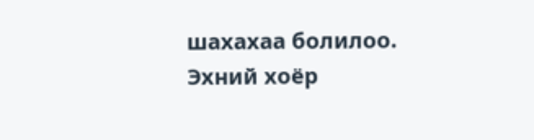шахахаа болилоо. Эхний хоёр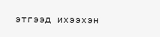этгээд ихээхэн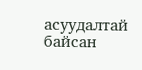асуудалтай байсан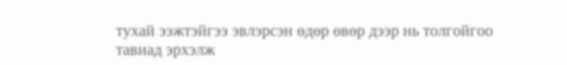тухай ээжтэйгээ эвлэрсэн өдөр өвөр дээр нь толгойгоо тавиад эрхэлж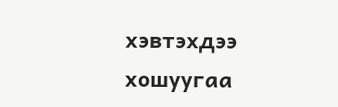хэвтэхдээ хошуугаа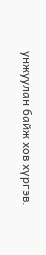унжуулан байж хов хүргэв.